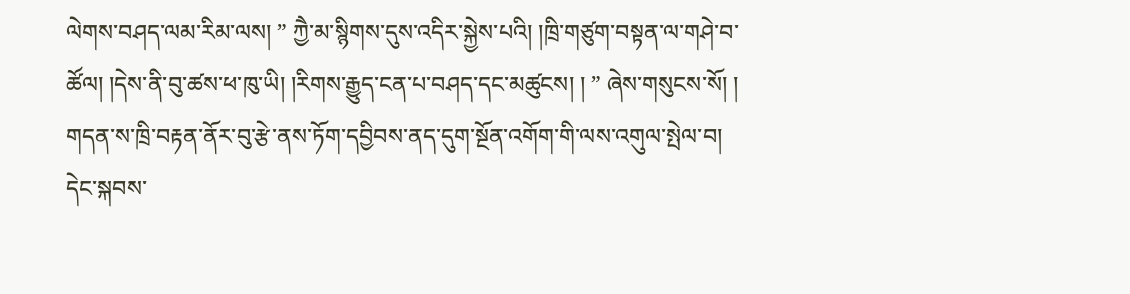ལེགས་བཤད་ལམ་རིམ་ལས། ” ཀྱཻ་མ་སྙིགས་དུས་འདིར་སྐྱེས་པའི། །ཁྲི་གཙུག་བསྟན་ལ་གཤེ་བ་ཚོལ། །དེས་ནི་བུ་ཚས་ཕ་ཁུ་ཡི། །རིགས་རྒྱུད་ངན་པ་བཤད་དང་མཚུངས། ། ” ཞེས་གསུངས་སོ། །
གདན་ས་ཁྲི་བརྟན་ནོར་བུ་རྩེ་ནས་ཏོག་དབྱིབས་ནད་དུག་སྔོན་འགོག་གི་ལས་འགུལ་སྤེལ་བ།
དེང་སྐབས་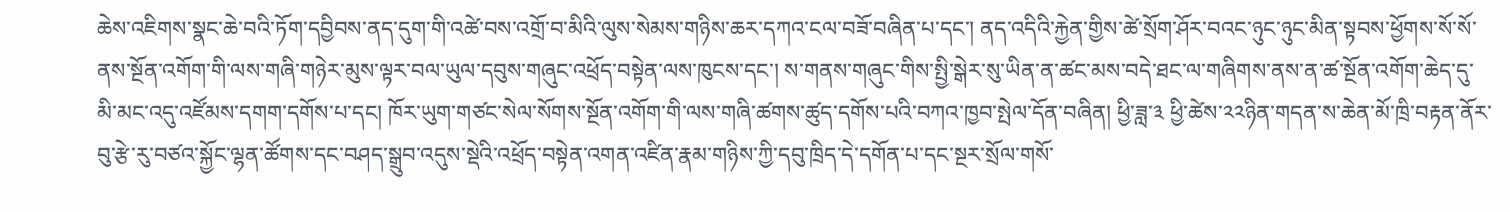ཆེས་འཇིགས་སྣང་ཆེ་བའི་ཏོག་དབྱིབས་ནད་དུག་གི་འཚེ་བས་འགྲོ་བ་མིའི་ལུས་སེམས་གཉིས་ཆར་དཀའ་ངལ་བཟོ་བཞིན་པ་དང་། ནད་འདིའི་རྐྱེན་གྱིས་ཚེ་སྲོག་ཤོར་བའང་ཉུང་ཉུང་མིན་སྟབས་ཕྱོགས་སོ་སོ་ནས་སྔོན་འགོག་གི་ལས་གཞི་གཉེར་མུས་ལྟར་བལ་ཡུལ་དབུས་གཞུང་འཕྲོད་བསྟེན་ལས་ཁུངས་དང་། ས་གནས་གཞུང་གིས་སྤྱི་སྒེར་སུ་ཡིན་ན་ཚང་མས་བདེ་ཐང་ལ་གཞིགས་ནས་ན་ཚ་སྔོན་འགོག་ཆེད་དུ་མི་མང་འདུ་འཛོམས་དགག་དགོས་པ་དང། ཁོར་ཡུག་གཙང་སེལ་སོགས་སྔོན་འགོག་གི་ལས་གཞི་ཚགས་ཚུད་དགོས་པའི་བཀའ་ཁྱབ་སྤེལ་དོན་བཞིན། ཕྱི་ཟླ་༣ ཕྱི་ཚེས་༢༢ཉིན་གདན་ས་ཆེན་མོ་ཁྲི་བརྟན་ནོར་བུ་རྩེ་རུ་བཙའ་སྐྱོང་ལྷན་ཚོགས་དང་བཤད་སྒྲུབ་འདུས་སྡེའི་འཕྲོད་བསྟེན་འགན་འཛིན་རྣམ་གཉིས་ཀྱི་དབུ་ཁྲིད་དེ་དགོན་པ་དང་སྔར་སྲོལ་གསོ་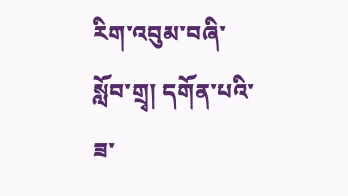རིག་འབུམ་བཞི་སློབ་གྲྭ། དགོན་པའི་ཟ་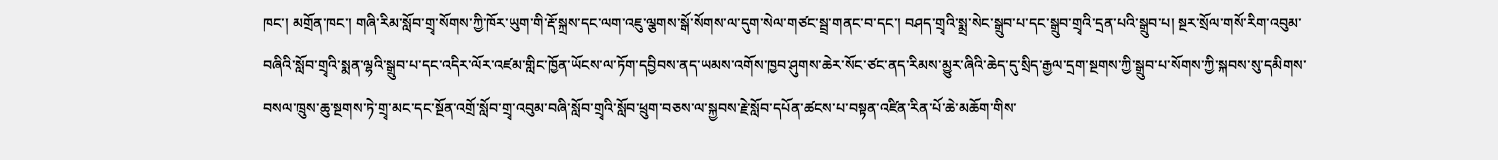ཁང་། མགྲོན་ཁང་། གཞི་རིམ་སློབ་གྲྭ་སོགས་ཀྱི་ཁོར་ཡུག་གི་རྡོ་སྐྲས་དང་ལག་འཇུ་ལྕགས་སྒོ་སོགས་ལ་དུག་སེལ་གཙང་སྦྲ་གནང་བ་དང་། བཤད་གྲྭའི་སྨྲ་སེང་སྒྲུབ་པ་དང་སྒྲུབ་གྲྭའི་དྲན་པའི་སྒྲུབ་པ། སྔར་སྲོལ་གསོ་རིག་འབུམ་བཞིའི་སློབ་གྲྭའི་སྨན་ལྷའི་སྒྲུབ་པ་དང་འདིར་ལོར་འཛམ་གླིང་ཁྱོན་ཡོངས་ལ་ཏོག་དབྱིབས་ནད་ཡམས་འགོས་ཁྱབ་ཤུགས་ཆེར་སོང་ཙང་ནད་རིམས་མྱུར་ཞིའི་ཆེད་དུ་སྲིད་རྒྱལ་དྲག་སྔགས་ཀྱི་སྒྲུབ་པ་སོགས་ཀྱི་སྐབས་སུ་དམིགས་བསལ་ཁྲུས་ཆུ་སྔགས་ཏེ་གྲྭ་མང་དང་སྔོན་འགྲོ་སློབ་གྲྭ་འབུམ་བཞི་སློབ་གྲྭའི་སློབ་ཕྲུག་བཅས་ལ་སྐྱབས་རྗེ་སློབ་དཔོན་ཚངས་པ་བསྟན་འཛིན་རིན་པོ་ཆེ་མཆོག་གིས་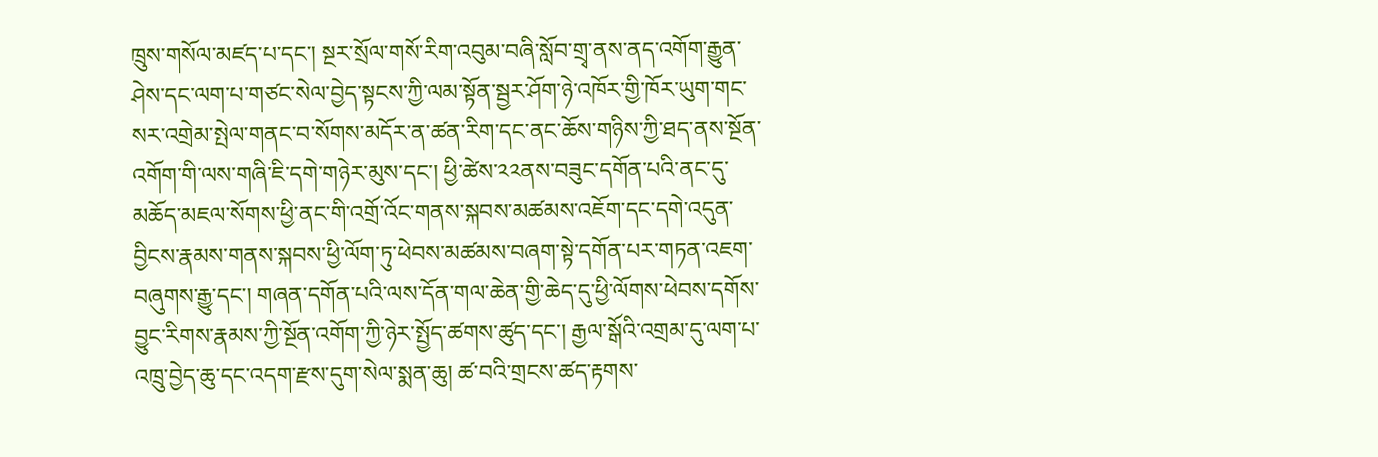ཁྲུས་གསོལ་མཛད་པ་དང་། སྔར་སྲོལ་གསོ་རིག་འབུམ་བཞི་སློབ་གྲྭ་ནས་ནད་འགོག་རྒྱུན་ཤེས་དང་ལག་པ་གཙང་སེལ་བྱེད་སྟངས་ཀྱི་ལམ་སྟོན་སྦྱར་ཤོག་ཉེ་འཁོར་གྱི་ཁོར་ཡུག་གང་སར་འགྲེམ་སྤེལ་གནང་བ་སོགས་མདོར་ན་ཚན་རིག་དང་ནང་ཆོས་གཉིས་ཀྱི་ཐད་ནས་སྔོན་འགོག་གི་ལས་གཞི་ཇི་དགེ་གཉེར་མུས་དང་། ཕྱི་ཚེས་༢༢ནས་བཟུང་དགོན་པའི་ནང་དུ་མཆོད་མཇལ་སོགས་ཕྱི་ནང་གི་འགྲོ་འོང་གནས་སྐབས་མཚམས་འཇོག་དང་དགེ་འདུན་བྱིངས་རྣམས་གནས་སྐབས་ཕྱི་ལོག་ཏུ་ཕེབས་མཚམས་བཞག་སྟེ་དགོན་པར་གཏན་འཇག་བཞུགས་རྒྱུ་དང་། གཞན་དགོན་པའི་ལས་དོན་གལ་ཆེན་གྱི་ཆེད་དུ་ཕྱི་ལོགས་ཕེབས་དགོས་བྱུང་རིགས་རྣམས་ཀྱི་སྔོན་འགོག་ཀྱི་ཉེར་སྤྱོད་ཚགས་ཚུད་དང་། རྒྱལ་སྒོའི་འགྲམ་དུ་ལག་པ་འཁྲུ་བྱེད་ཆུ་དང་འདག་རྫས་དུག་སེལ་སྨན་ཆུ། ཚ་བའི་གྲངས་ཚད་རྟགས་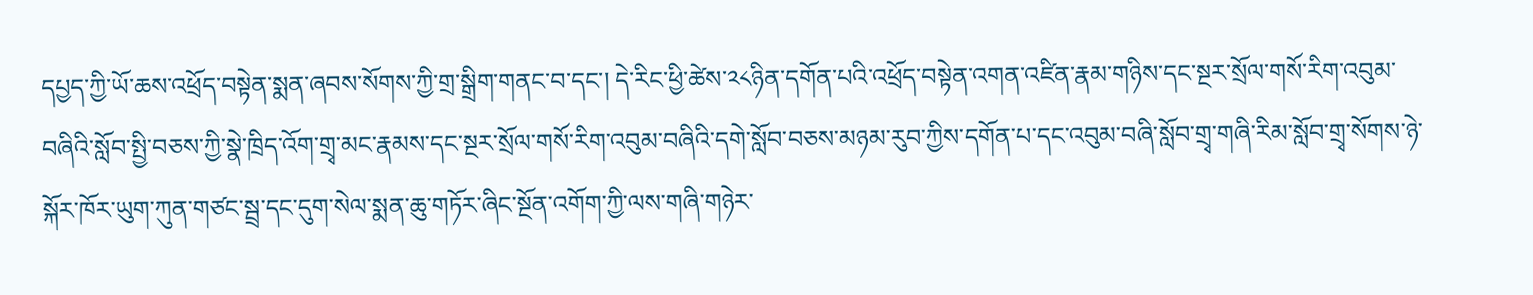དཔྱད་ཀྱི་ཡོ་ཆས་འཕྲོད་བསྟེན་སྨན་ཞབས་སོགས་ཀྱི་གྲ་སྒྲིག་གནང་བ་དང་། དེ་རིང་ཕྱི་ཚེས་༢༨ཉིན་དགོན་པའི་འཕྲོད་བསྟེན་འགན་འཛིན་རྣམ་གཉིས་དང་སྔར་སྲོལ་གསོ་རིག་འབུམ་བཞིའི་སློབ་སྤྱི་བཅས་ཀྱི་སྣེ་ཁྲིད་འོག་གྲྭ་མང་རྣམས་དང་སྔར་སྲོལ་གསོ་རིག་འབུམ་བཞིའི་དགེ་སློབ་བཅས་མཉམ་རུབ་ཀྱིས་དགོན་པ་དང་འབུམ་བཞི་སློབ་གྲྭ་གཞི་རིམ་སློབ་གྲྭ་སོགས་ཉེ་སྐོར་ཁོར་ཡུག་ཀུན་གཙང་སྦྲ་དང་དུག་སེལ་སྨན་ཆུ་གཏོར་ཞིང་སྔོན་འགོག་ཀྱི་ལས་གཞི་གཉེར་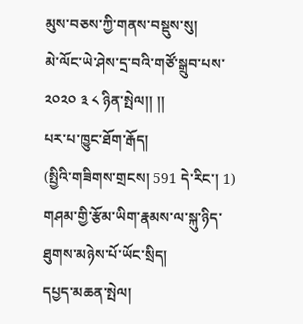མུས་བཅས་ཀྱི་གནས་བསྡུས་སུ།
མེ་ལོང་ཡེ་ཤེས་དྲ་བའི་གཙོ་སྒྲུབ་པས་༢༠༢༠ ༣ ༨ ཉིན་སྤེལ།། །།
པར་པ་ཁྱུང་ཐོག་རྒོད།
(སྤྱིའི་གཟིགས་གྲངས། 591 དེ་རིང་། 1)
གཤམ་གྱི་རྩོམ་ཡིག་རྣམས་ལ་སྐུ་ཉིད་ཐུགས་མཉེས་པོ་ཡོང་སྲིད།
དཔྱད་མཆན་སྤེལ།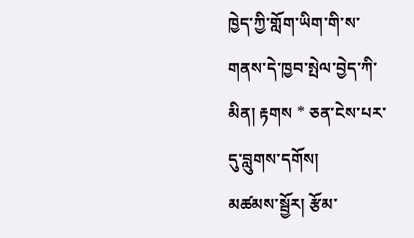ཁྱེད་ཀྱི་གློག་ཡིག་གི་ས་གནས་དེ་ཁྱབ་སྤེལ་བྱེད་ཀི་མིན། རྟགས * ཅན་ངེས་པར་དུ་བླུགས་དགོས།
མཚམས་སྦྱོར། རྩོམ་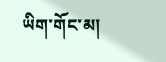ཡིག་གོང་མ།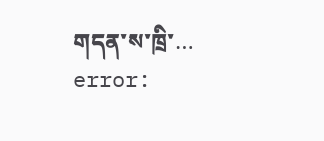གདན་ས་ཁྲི་…
error: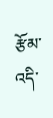རྩོམ་འདི་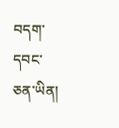བདག་དབང་ཅན་ཡིན།